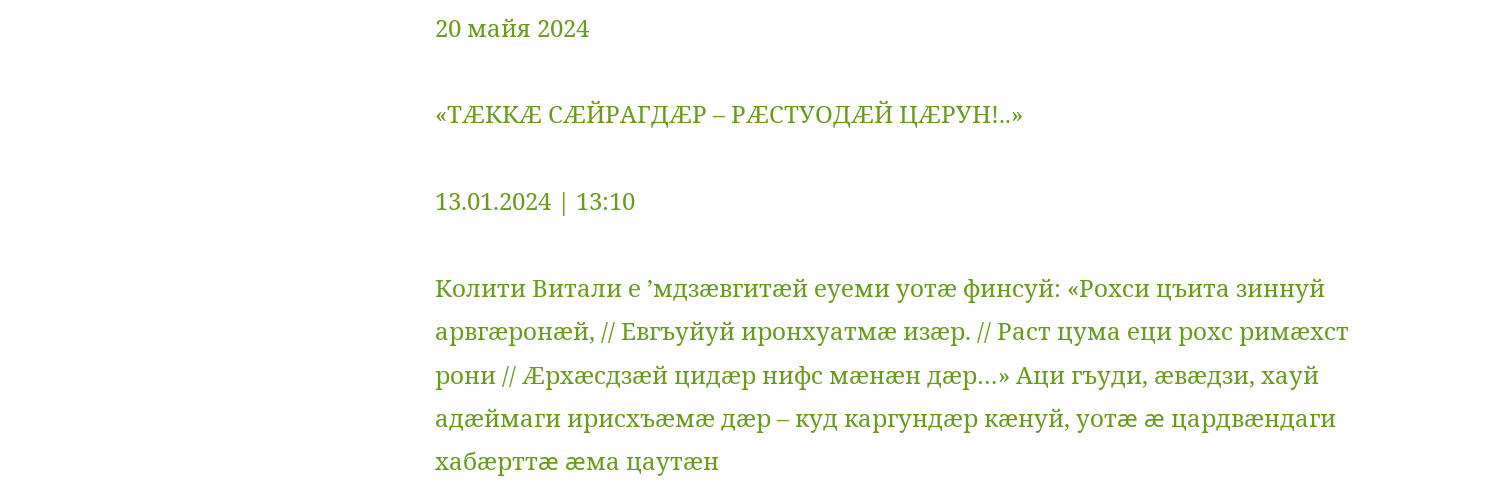20 майя 2024

«ТÆККÆ СÆЙРАГДÆР – РÆСТУОДÆЙ ЦÆРУН!..»

13.01.2024 | 13:10

Колити Витали е ’мдзæвгитæй еуеми уотæ финсуй: «Рохси цъита зиннуй арвгæронæй, // Евгъуйуй иронхуатмæ изæр. // Раст цума еци рохс римæхст рони // Æрхæсдзæй цидæр нифс мæнæн дæр…» Аци гъуди, æвæдзи, хауй адæймаги ирисхъæмæ дæр – куд каргундæр кæнуй, уотæ æ цардвæндаги хабæрттæ æма цаутæн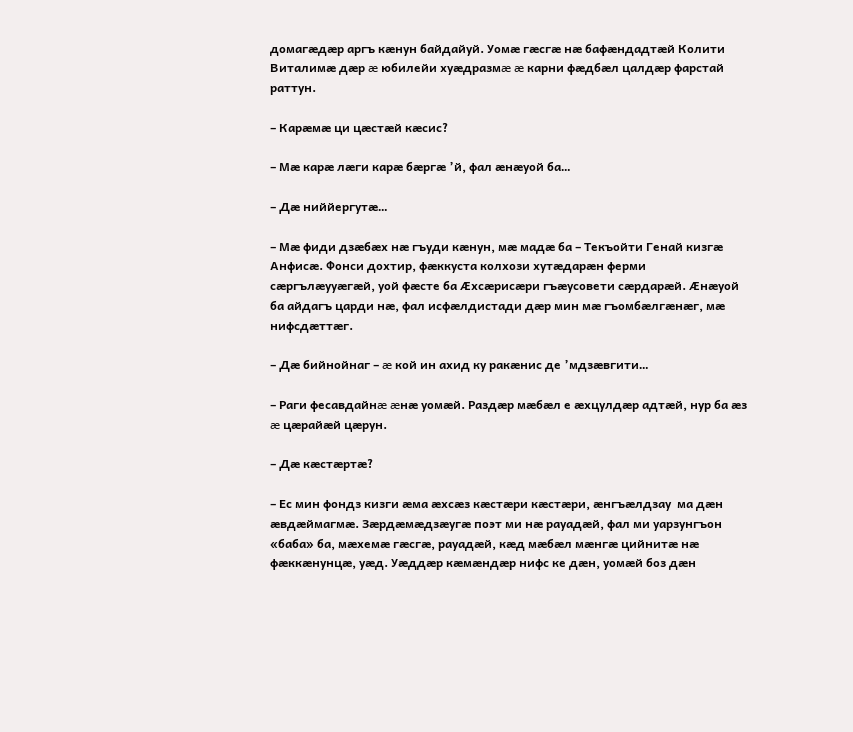домагæдæр аргъ кæнун байдайуй. Уомæ гæсгæ нæ бафæндадтæй Колити Виталимæ дæр æ юбилейи хуæдразмæ æ карни фæдбæл цалдæр фарстай раттун.

– Карæмæ ци цæстæй кæсис?

– Мæ карæ лæги карæ бæргæ ’й, фал æнæуой ба…

– Дæ ниййергутæ…

– Мæ фиди дзæбæх нæ гъуди кæнун, мæ мадæ ба – Текъойти Генай кизгæ Анфисæ. Фонси дохтир, фæккуста колхози хутæдарæн ферми сæргълæууæгæй, уой фæсте ба Æхсæрисæри гъæусовети сæрдарæй. Æнæуой ба айдагъ царди нæ, фал исфæлдистади дæр мин мæ гъомбæлгæнæг, мæ нифсдæттæг.

– Дæ бийнойнаг – æ кой ин ахид ку ракæнис де ’мдзæвгити…

– Раги фесавдайнæ æнæ уомæй. Раздæр мæбæл е æхцулдæр адтæй, нур ба æз æ цæрайæй цæрун.

– Дæ кæстæртæ?

– Ес мин фондз кизги æма æхсæз кæстæри кæстæри, æнгъæлдзау  ма дæн æвдæймагмæ. Зæрдæмæдзæугæ поэт ми нæ рауадæй, фал ми уарзунгъон «баба» ба, мæхемæ гæсгæ, рауадæй, кæд мæбæл мæнгæ цийнитæ нæ фæккæнунцæ, уæд. Уæддæр кæмæндæр нифс ке дæн, уомæй боз дæн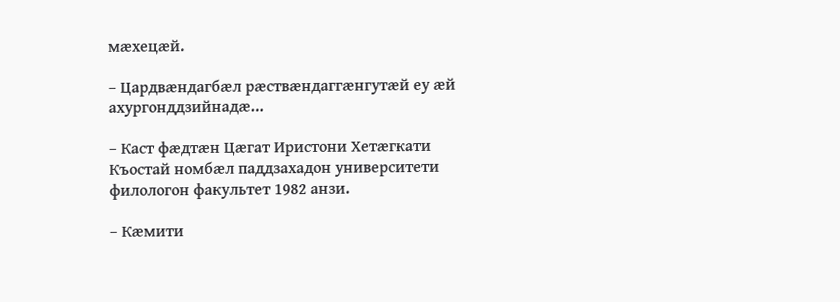мæхецæй.

– Цардвæндагбæл рæствæндаггæнгутæй еу æй ахургонддзийнадæ…

– Каст фæдтæн Цæгат Иристони Хетæгкати Къостай номбæл паддзахадон университети филологон факультет 1982 анзи.

– Кæмити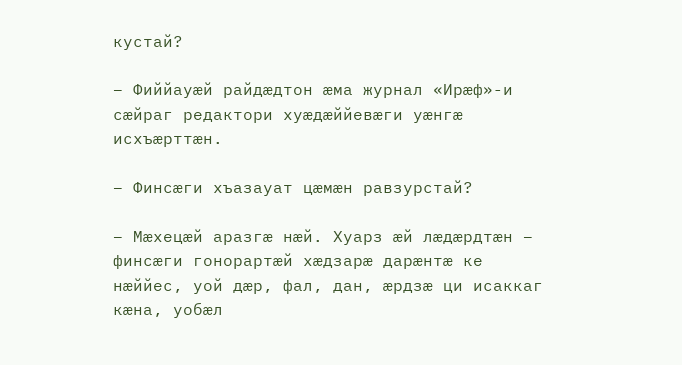кустай?

– Фиййауæй райдæдтон æма журнал «Ирæф»-и сæйраг редактори хуæдæййевæги уæнгæ исхъæрттæн.

– Финсæги хъазауат цæмæн равзурстай?

– Мæхецæй аразгæ нæй. Хуарз æй лæдæрдтæн – финсæги гонорартæй хæдзарæ дарæнтæ ке нæййес, уой дæр, фал, дан, æрдзæ ци исаккаг кæна, уобæл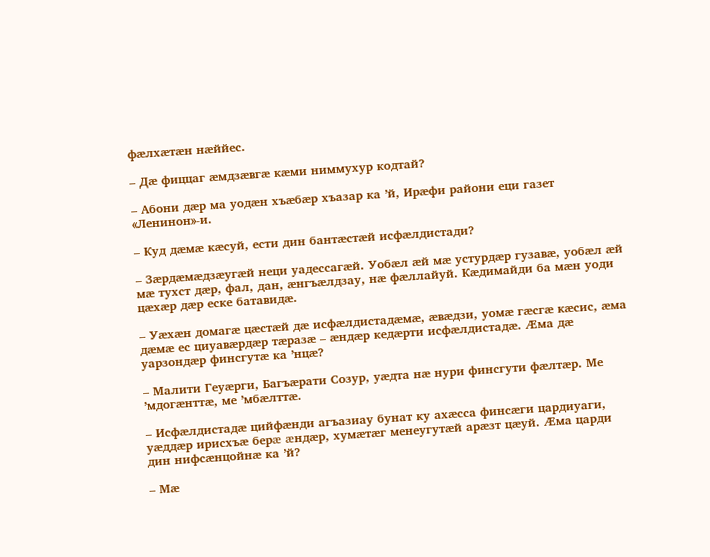фæлхæтæн нæййес.

– Дæ фиццаг æмдзæвгæ кæми ниммухур кодтай?

– Абони дæр ма уодæн хъæбæр хъазар ка ’й, Ирæфи райони еци газет «Ленинон»-и.

– Куд дæмæ кæсуй, ести дин бантæстæй исфæлдистади?

– Зæрдæмæдзæугæй неци уадессагæй. Уобæл æй мæ устурдæр гузавæ, уобæл æй мæ тухст дæр, фал, дан, æнгъæлдзау, нæ фæллайуй. Кæдимайди ба мæн уоди цæхæр дæр еске батавидæ.

– Уæхæн домагæ цæстæй дæ исфæлдистадæмæ, æвæдзи, уомæ гæсгæ кæсис, æма дæмæ ес циуавæрдæр тæразæ – æндæр кедæрти исфæлдистадæ. Æма дæ уарзондæр финсгутæ ка ’нцæ?

– Малити Геуæрги, Багъæрати Созур, уæдта нæ нури финсгути фæлтæр. Ме ’мдогæнттæ, ме ’мбæлттæ.

– Исфæлдистадæ цийфæнди агъазиау бунат ку ахæсса финсæги цардиуаги, уæддæр ирисхъæ берæ æндæр, хумæтæг менеугутæй арæзт цæуй. Æма царди дин нифсæнцойнæ ка ’й?

– Мæ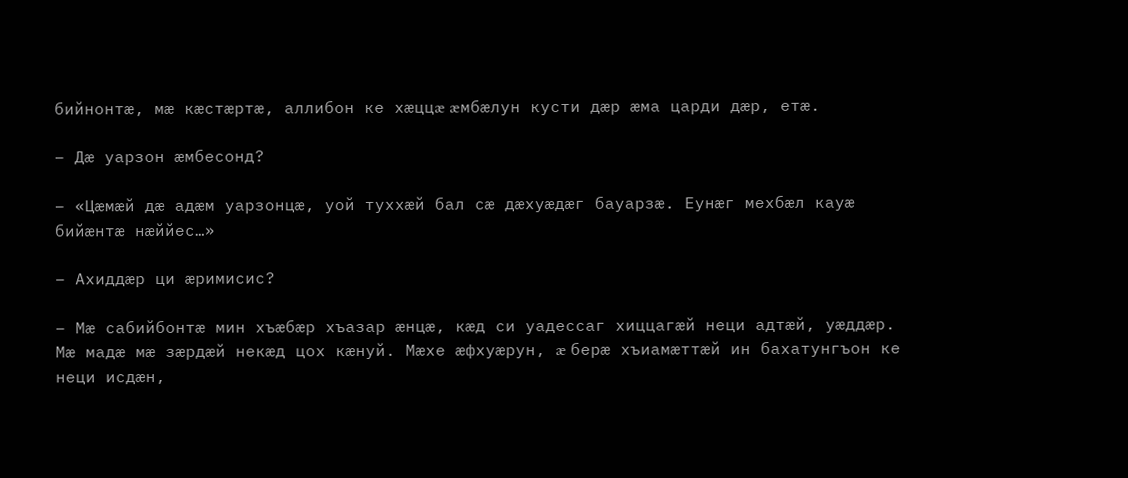бийнонтæ, мæ кæстæртæ, аллибон ке хæццæ æмбæлун кусти дæр æма царди дæр, етæ.

– Дæ уарзон æмбесонд?

– «Цæмæй дæ адæм уарзонцæ, уой туххæй бал сæ дæхуæдæг бауарзæ. Еунæг мехбæл кауæ бийæнтæ нæййес…»

– Ахиддæр ци æримисис?

– Мæ сабийбонтæ мин хъæбæр хъазар æнцæ, кæд си уадессаг хиццагæй неци адтæй, уæддæр. Мæ мадæ мæ зæрдæй некæд цох кæнуй. Мæхе æфхуæрун, æ берæ хъиамæттæй ин бахатунгъон ке неци исдæн,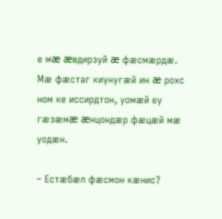е мæ æвдирзуй æ фæсмæрдæ. Мæ фæстаг киунугæй ин æ рохс ном ке иссирдтон, уомæй еу гæзæмæ æнцондæр фæцæй мæ уодæн.

– Естæбæл фæсмон кæнис?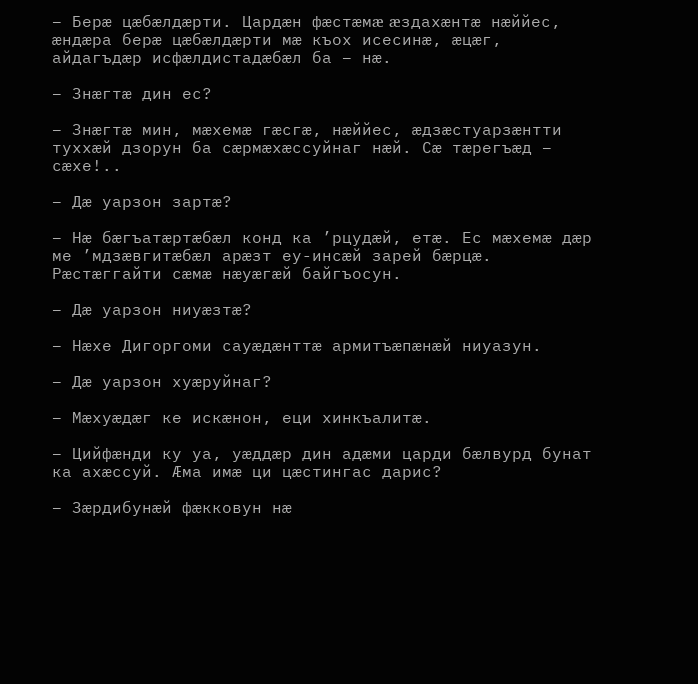– Берæ цæбæлдæрти. Цардæн фæстæмæ æздахæнтæ нæййес, æндæра берæ цæбæлдæрти мæ къох исесинæ, æцæг, айдагъдæр исфæлдистадæбæл ба – нæ.

– Знæгтæ дин ес?

– Знæгтæ мин, мæхемæ гæсгæ, нæййес, æдзæстуарзæнтти туххæй дзорун ба сæрмæхæссуйнаг нæй. Сæ тæрегъæд – сæхе!..

– Дæ уарзон зартæ?

– Нæ бæгъатæртæбæл конд ка ’рцудæй, етæ. Ес мæхемæ дæр ме ’мдзæвгитæбæл арæзт еу-инсæй зарей бæрцæ. Рæстæггайти сæмæ нæуæгæй байгъосун.

– Дæ уарзон ниуæзтæ?

– Нæхе Дигоргоми сауæдæнттæ армитъæпæнæй ниуазун.

– Дæ уарзон хуæруйнаг?

– Мæхуæдæг ке искæнон, еци хинкъалитæ.

– Цийфæнди ку уа, уæддæр дин адæми царди бæлвурд бунат ка ахæссуй. Æма имæ ци цæстингас дарис?

– Зæрдибунæй фæкковун нæ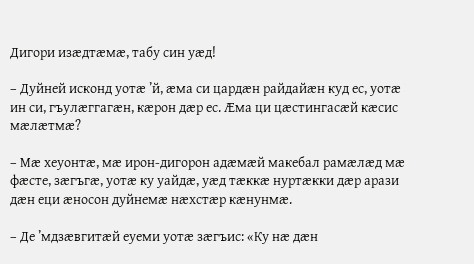Дигори изæдтæмæ, табу син уæд!

– Дуйней исконд уотæ ’й, æма си цардæн райдайæн куд ес, уотæ ин си, гъулæггагæн, кæрон дæр ес. Æма ци цæстингасæй кæсис мæлæтмæ?

– Мæ хеуонтæ, мæ ирон-дигорон адæмæй макебал рамæлæд мæ фæсте, зæгъгæ, уотæ ку уайдæ, уæд тæккæ нуртæкки дæр арази дæн еци æносон дуйнемæ нæхстæр кæнунмæ.

– Де ’мдзæвгитæй еуеми уотæ зæгъис: «Ку нæ дæн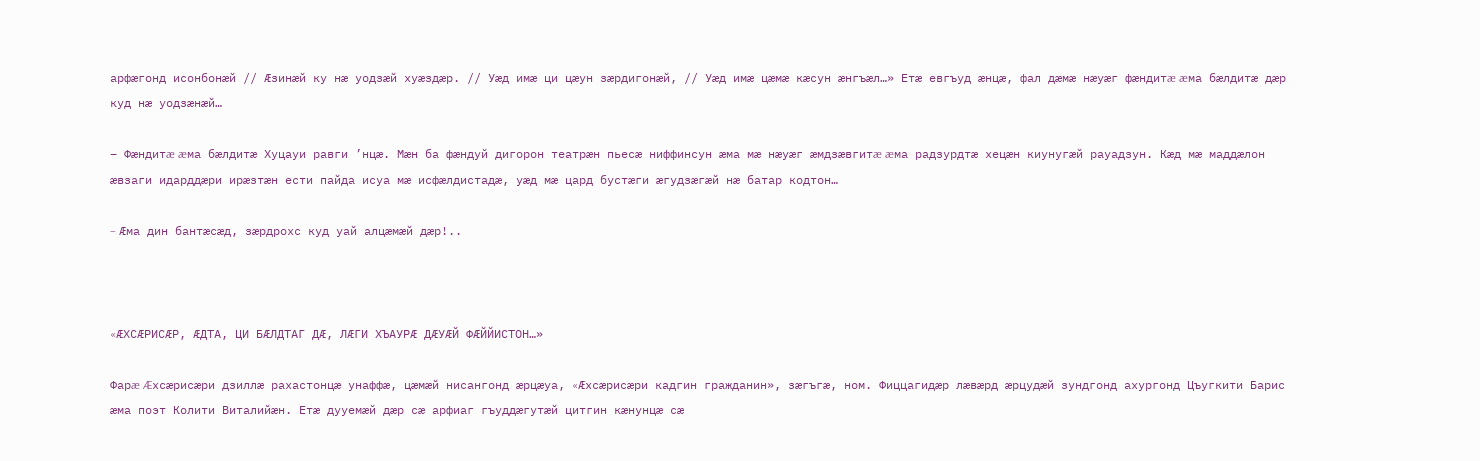арфæгонд исонбонæй // Æзинæй ку нæ уодзæй хуæздæр. // Уæд имæ ци цæун зæрдигонæй, // Уæд имæ цæмæ кæсун æнгъæл…» Етæ евгъуд æнцæ, фал дæмæ нæуæг фæндитæ æма бæлдитæ дæр куд нæ уодзæнæй…

– Фæндитæ æма бæлдитæ Хуцауи равги ’нцæ. Мæн ба фæндуй дигорон театрæн пьесæ ниффинсун æма мæ нæуæг æмдзæвгитæ æма радзурдтæ хецæн киунугæй рауадзун. Кæд мæ маддæлон æвзаги идарддæри ирæзтæн ести пайда исуа мæ исфæлдистадæ, уæд мæ цард бустæги æгудзæгæй нæ батар кодтон…

– Æма дин бантæсæд, зæрдрохс куд уай алцæмæй дæр!..



«ÆХСÆРИСÆР, ÆДТА, ЦИ БÆЛДТАГ ДÆ, ЛÆГИ ХЪАУРÆ ДÆУÆЙ ФÆЙЙИСТОН…»

Фарæ Æхсæрисæри дзиллæ рахастонцæ унаффæ, цæмæй нисангонд æрцæуа, «Æхсæрисæри кадгин гражданин», зæгъгæ, ном. Фиццагидæр лæвæрд æрцудæй зундгонд ахургонд Цъугкити Барис æма поэт Колити Виталийæн. Етæ дууемæй дæр сæ арфиаг гъуддæгутæй цитгин кæнунцæ сæ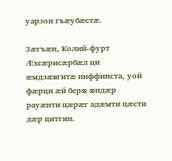уарзон гъæубæстæ.

Зæгъæн, Колий-фурт Æхсæрисæрбæл ци  æмдзæвгитæ ниффинста, уой фæрци æй берæ æндæр рауæнти цæрæг адæмти цæсти дæр цитгин.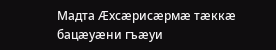Мадта Æхсæрисæрмæ тæккæ бацæуæни гъæуи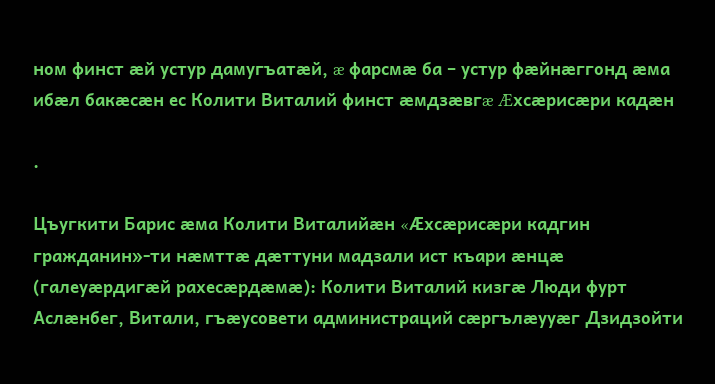ном финст æй устур дамугъатæй, æ фарсмæ ба – устур фæйнæггонд æма ибæл бакæсæн ес Колити Виталий финст æмдзæвгæ Æхсæрисæри кадæн

.

Цъугкити Барис æма Колити Виталийæн «Æхсæрисæри кадгин гражданин»-ти нæмттæ дæттуни мадзали ист къари æнцæ (галеуæрдигæй рахесæрдæмæ): Колити Виталий кизгæ Люди фурт Аслæнбег, Витали, гъæусовети администраций сæргълæууæг Дзидзойти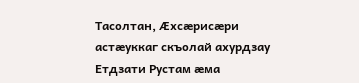Тасолтан, Æхсæрисæри астæуккаг скъолай ахурдзау Етдзати Рустам æма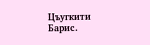Цъугкити Барис.